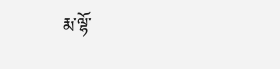རྨ་ལྷོ་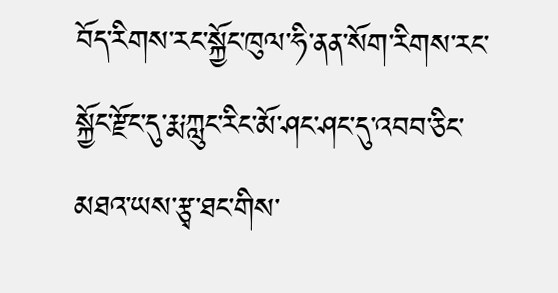བོད་རིགས་རང་སྐྱོང་ཁུལ་ཧི་ནན་སོག་རིགས་རང་སྐྱོང་རྫོང་དུ་རྨ་ཀླུང་རིང་མོ་ཤང་ཤང་དུ་འབབ་ཅིང་མཐའ་ཡས་རྩྭ་ཐང་གིས་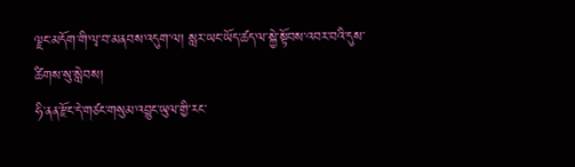ལྗང་མདོག་གི་ལྭ་བ་མནབས་འདུག་ལ། སླར་ཡང་ཡོད་ཚད་ལ་སྐྱེ་སྟོབས་འབར་བའི་དུས་ཚིགས་སུ་སླེབས།
ཧི་ནན་རྫོང་དེ་གཙང་གསུམ་འབྱུང་ཡུལ་གྱི་རང་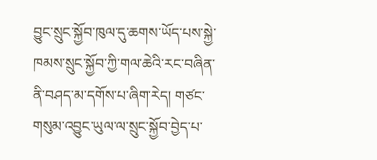བྱུང་སྲུང་སྐྱོབ་ཁུལ་དུ་ཆགས་ཡོད་པས་སྐྱེ་ཁམས་སྲུང་སྐྱོབ་ཀྱི་གལ་ཆེའི་རང་བཞིན་ནི་བཤད་མ་དགོས་པ་ཞིག་རེད། གཙང་གསུམ་འབྱུང་ཡུལ་ལ་སྲུང་སྐྱོབ་བྱེད་པ་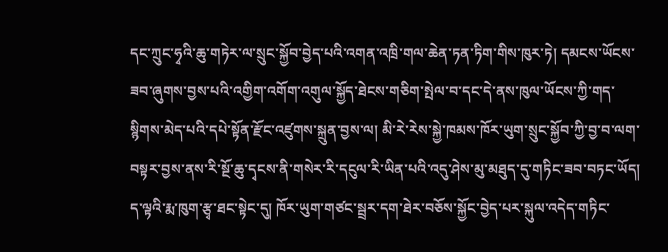དང་ཀྲུང་ཧྭའི་ཆུ་གཏེར་ལ་སྲུང་སྐྱོབ་བྱེད་པའི་འགན་འཁྲི་གལ་ཆེན་ཏན་ཏིག་གིས་ཁུར་ཏེ། དམངས་ཡོངས་ཟབ་ཞུགས་བྱས་པའི་འགྱིག་འགོག་འགུལ་སྐྱོད་ཐེངས་གཅིག་སྤེལ་བ་དང་དེ་ནས་ཁུལ་ཡོངས་ཀྱི་གད་སྙིགས་མེད་པའི་དཔེ་སྟོན་རྫོང་འཛུགས་སྐྲུན་བྱས་ལ། མི་རེ་རེས་སྐྱེ་ཁམས་ཁོར་ཡུག་སྲུང་སྐྱོབ་ཀྱི་བྱ་བ་ལག་བསྟར་བྱས་ནས་རི་སྔོ་ཆུ་དྭངས་ནི་གསེར་རི་དངུལ་རི་ཡིན་པའི་འདུ་ཤེས་མུ་མཐུད་དུ་གཏིང་ཟབ་བཏང་ཡོད།
ད་ལྟའི་རྨ་ཁུག་རྩྭ་ཐང་སྟེང་དུ། ཁོར་ཡུག་གཙང་སྦྲར་དག་ཐེར་བཅོས་སྐྱོང་བྱེད་པར་སྐུལ་འདེད་གཏིང་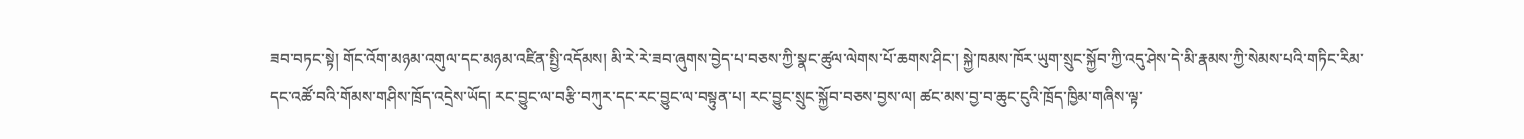ཟབ་བཏང་སྟེ། གོང་འོག་མཉམ་འགུལ་དང་མཉམ་འཛིན་སྤྱི་འདོམས། མི་རེ་རེ་ཟབ་ཞུགས་བྱེད་པ་བཅས་ཀྱི་སྣང་ཚུལ་ལེགས་པོ་ཆགས་ཤིང་། སྐྱེ་ཁམས་ཁོར་ཡུག་སྲུང་སྐྱོབ་ཀྱི་འདུ་ཤེས་དེ་མི་རྣམས་ཀྱི་སེམས་པའི་གཏིང་རིམ་དང་འཚོ་བའི་གོམས་གཤིས་ཁྲོད་འདྲེས་ཡོད། རང་བྱུང་ལ་བརྩི་བཀུར་དང་རང་བྱུང་ལ་བསྟུན་པ། རང་བྱུང་སྲུང་སྐྱོབ་བཅས་བྱས་ལ། ཚང་མས་བྱ་བ་ཆུང་ངུའི་ཁྲོད་ཁྱིམ་གཞིས་ལྟ་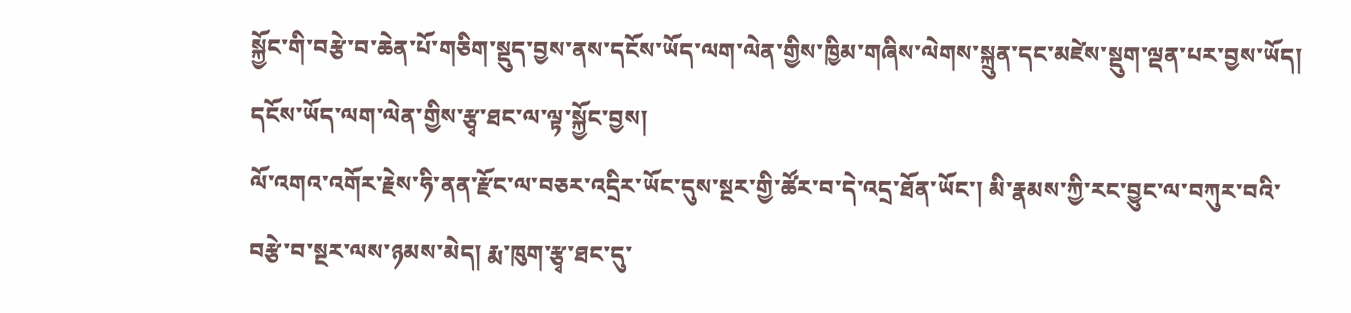སྐྱོང་གི་བརྩེ་བ་ཆེན་པོ་གཅིག་སྡུད་བྱས་ནས་དངོས་ཡོད་ལག་ལེན་གྱིས་ཁྱིམ་གཞིས་ལེགས་སྐྲུན་དང་མཛེས་སྡུག་ལྡན་པར་བྱས་ཡོད།
དངོས་ཡོད་ལག་ལེན་གྱིས་རྩྭ་ཐང་ལ་ལྟ་སྐྱོང་བྱས།
ལོ་འགའ་འགོར་རྗེས་ཧི་ནན་རྫོང་ལ་བཅར་འདྲིར་ཡོང་དུས་སྔར་གྱི་ཚོར་བ་དེ་འདྲ་ཐོན་ཡོང་། མི་རྣམས་ཀྱི་རང་བྱུང་ལ་བཀུར་བའི་བརྩེ་བ་སྔར་ལས་ཉམས་མེད། རྨ་ཁུག་རྩྭ་ཐང་དུ་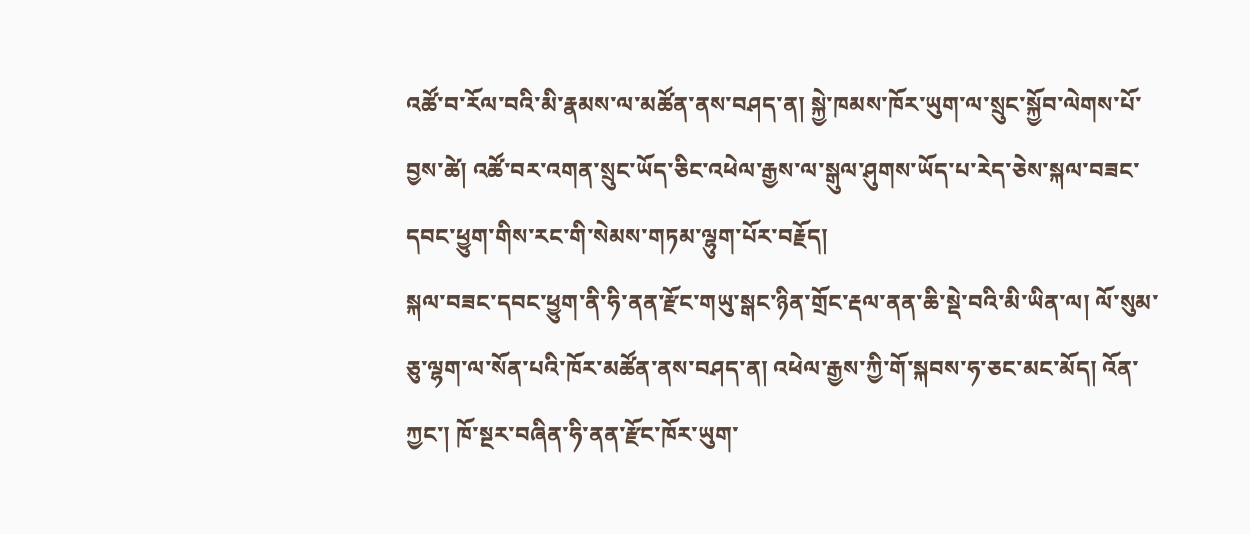འཚོ་བ་རོལ་བའི་མི་རྣམས་ལ་མཚོན་ནས་བཤད་ན། སྐྱེ་ཁམས་ཁོར་ཡུག་ལ་སྲུང་སྐྱོབ་ལེགས་པོ་བྱས་ཚེ། འཚོ་བར་འགན་སྲུང་ཡོད་ཅིང་འཕེལ་རྒྱས་ལ་སྒུལ་ཤུགས་ཡོད་པ་རེད་ཅེས་སྐལ་བཟང་དབང་ཕྱུག་གིས་རང་གི་སེམས་གཏམ་ལྷུག་པོར་བརྗོད།
སྐལ་བཟང་དབང་ཕྱུག་ནི་ཧི་ནན་རྫོང་གཡུ་སྒང་ཉིན་གྲོང་རྡལ་ནན་ཆི་སྡེ་བའི་མི་ཡིན་ལ། ལོ་སུམ་ཅུ་ལྷག་ལ་སོན་པའི་ཁོར་མཚོན་ནས་བཤད་ན། འཕེལ་རྒྱས་ཀྱི་གོ་སྐབས་ཧ་ཅང་མང་མོད། འོན་ཀྱང་། ཁོ་སྔར་བཞིན་ཧི་ནན་རྫོང་ཁོར་ཡུག་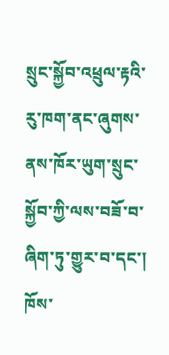སྲུང་སྐྱོབ་འཕྲུལ་རྟའི་རུ་ཁག་ནང་ཞུགས་ནས་ཁོར་ཡུག་སྲུང་སྐྱོབ་ཀྱི་ལས་བཟོ་བ་ཞིག་ཏུ་གྱུར་བ་དང་། ཁོས་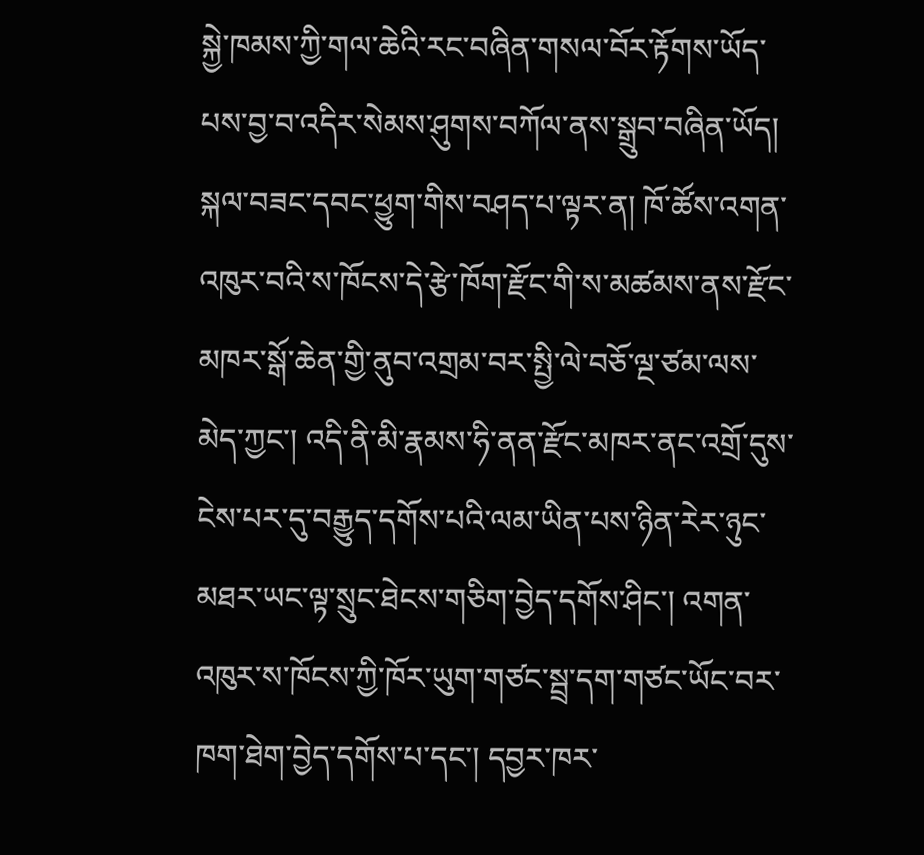སྐྱེ་ཁམས་ཀྱི་གལ་ཆེའི་རང་བཞིན་གསལ་བོར་རྟོགས་ཡོད་པས་བྱ་བ་འདིར་སེམས་ཤུགས་བཀོལ་ནས་སྒྲུབ་བཞིན་ཡོད། སྐལ་བཟང་དབང་ཕྱུག་གིས་བཤད་པ་ལྟར་ན། ཁོ་ཚོས་འགན་འཁུར་བའི་ས་ཁོངས་དེ་རྩེ་ཁོག་རྫོང་གི་ས་མཚམས་ནས་རྫོང་མཁར་སྒོ་ཆེན་གྱི་ནུབ་འགྲམ་བར་སྤྱི་ལེ་བཅོ་ལྔ་ཙམ་ལས་མེད་ཀྱང་། འདི་ནི་མི་རྣམས་ཧི་ནན་རྫོང་མཁར་ནང་འགྲོ་དུས་ངེས་པར་དུ་བརྒྱུད་དགོས་པའི་ལམ་ཡིན་པས་ཉིན་རེར་ཉུང་མཐར་ཡང་ལྟ་སྲུང་ཐེངས་གཅིག་བྱེད་དགོས་ཤིང་། འགན་འཁུར་ས་ཁོངས་ཀྱི་ཁོར་ཡུག་གཙང་སྦྲ་དག་གཙང་ཡོང་བར་ཁག་ཐེག་བྱེད་དགོས་པ་དང་། དབྱར་ཁར་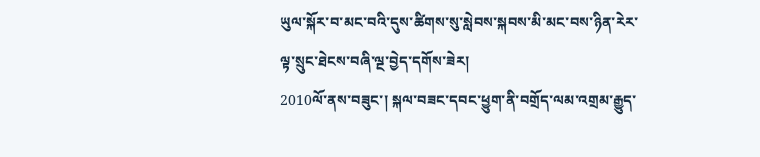ཡུལ་སྐོར་བ་མང་བའི་དུས་ཚིགས་སུ་སླེབས་སྐབས་མི་མང་བས་ཉིན་རེར་ལྟ་སྲུང་ཐེངས་བཞི་ལྔ་བྱེད་དགོས་ཟེར།
2010ལོ་ནས་བཟུང་། སྐལ་བཟང་དབང་ཕྱུག་ནི་བགྲོད་ལམ་འགྲམ་རྒྱུད་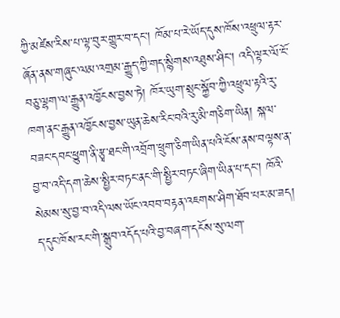ཀྱི་མཛེས་རིས་པ་ལྟ་བུར་གྱུར་བ་དང་། ཁོམ་པ་རེ་ཡོད་དུས་ཁོས་འཕྲུལ་རྟར་ཞོན་ནས་གཞུང་ལམ་འགྲམ་རྒྱུད་ཀྱི་གད་སྙིགས་འཐུས་ཤིང་། འདི་ལྟར་ལོ་ངོ་བཅུ་ལྷག་ལ་རྒྱུན་འཁྱོངས་བྱས་ཏེ། ཁོར་ཡུག་སྲུང་སྐྱོབ་ཀྱི་འཕྲུལ་རྟའི་རུ་ཁག་ནང་རྒྱུན་འཁྱོངས་བྱས་ཡུན་ཆེས་རིང་བའི་རུ་མི་གཅིག་ཡིན། སྐལ་བཟང་དབང་ཕྱུག་ནི་རྩྭ་ཐང་གི་འབྲོག་ཕྲུག་ཅིག་ཡིན་པའི་ངོས་ནས་བལྟས་ན་བྱ་བ་འདི་དག་ཆེས་སྤྱིར་བཏང་ནང་གི་སྤྱིར་བཏང་ཞིག་ཡིན་པ་དང་། ཁོའི་སེམས་སུ་བྱ་བ་འདི་ལས་ཡོང་འབབ་བརྟན་འཇགས་ཤིག་ཐོབ་པར་མ་ཟད། ད་དུང་ཁོས་རང་གི་སྒྲུབ་འདོད་པའི་བྱ་བཞག་དངོས་སུ་ལག་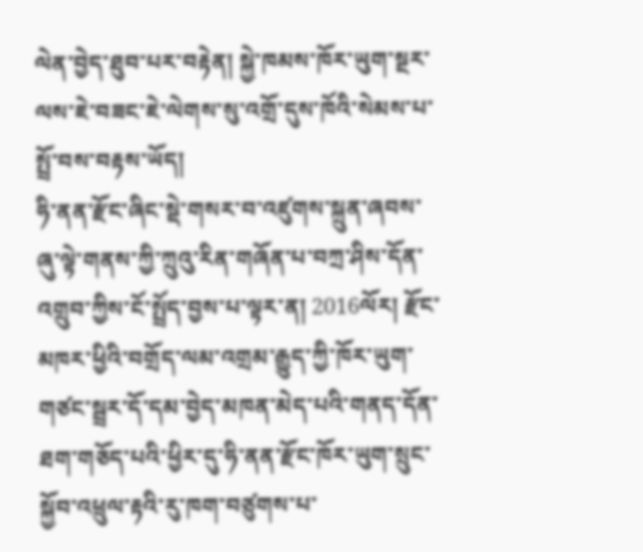ལེན་བྱེད་ཐུབ་པར་བརྟེན། སྐྱེ་ཁམས་ཁོར་ཡུག་སྔར་ལས་ཇེ་བཟང་ཇེ་ལེགས་སུ་འགྲོ་དུས་ཁོའི་སེམས་པ་སྤྲོ་བས་བརྟས་ཡོད།
ཧི་ནན་རྫོང་ཞིང་སྡེ་གསར་བ་འཛུགས་སྐྲུན་ཞབས་ཞུ་ལྟེ་གནས་ཀྱི་ཀྲུའུ་རིན་གཞོན་པ་བཀྲ་ཤིས་དོན་འགྲུབ་ཀྱིས་ངོ་སྤྲོད་བྱས་པ་ལྟར་ན། 2016ལོར། རྫོང་མཁར་ཕྱིའི་བགྲོད་ལམ་འགྲམ་རྒྱུད་ཀྱི་ཁོར་ཡུག་གཙང་སྦྲར་དོ་དམ་བྱེད་མཁན་མེད་པའི་གནད་དོན་ཐག་གཅོད་པའི་ཕྱིར་དུ་ཧི་ནན་རྫོང་ཁོར་ཡུག་སྲུང་སྐྱོབ་འཕྲུལ་རྟའི་རུ་ཁག་བཙུགས་པ་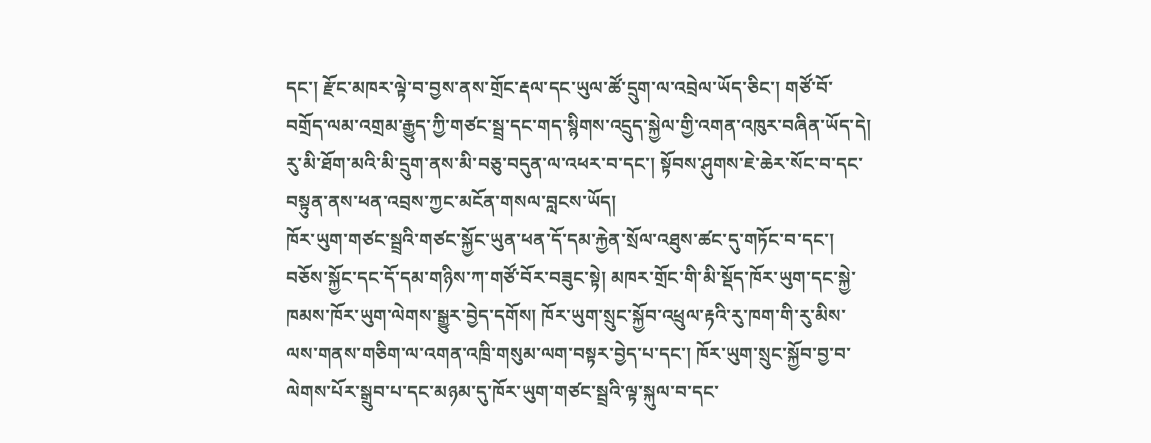དང་། རྫོང་མཁར་ལྟེ་བ་བྱས་ནས་གྲོང་རྡལ་དང་ཡུལ་ཚོ་དྲུག་ལ་འབྲེལ་ཡོད་ཅིང་། གཙོ་བོ་བགྲོད་ལམ་འགྲམ་རྒྱུད་ཀྱི་གཙང་སྦྲ་དང་གད་སྙིགས་འདྲུད་སྐྱེལ་གྱི་འགན་འཁུར་བཞིན་ཡོད་དེ། རུ་མི་ཐོག་མའི་མི་དྲུག་ནས་མི་བཅུ་བདུན་ལ་འཕར་བ་དང་། སྟོབས་ཤུགས་ཇེ་ཆེར་སོང་བ་དང་བསྟུན་ནས་ཕན་འབྲས་ཀྱང་མངོན་གསལ་བླངས་ཡོད།
ཁོར་ཡུག་གཙང་སྦྲའི་གཙང་སྐྱོང་ཡུན་ཕན་དོ་དམ་རྐྱེན་སྲོལ་འཐུས་ཚང་དུ་གཏོང་བ་དང་། བཅོས་སྐྱོང་དང་དོ་དམ་གཉིས་ཀ་གཙོ་བོར་བཟུང་སྟེ། མཁར་གྲོང་གི་མི་སྡོད་ཁོར་ཡུག་དང་སྐྱེ་ཁམས་ཁོར་ཡུག་ལེགས་སྒྱུར་བྱེད་དགོས། ཁོར་ཡུག་སྲུང་སྐྱོབ་འཕྲུལ་རྟའི་རུ་ཁག་གི་རུ་མིས་ལས་གནས་གཅིག་ལ་འགན་འཁྲི་གསུམ་ལག་བསྟར་བྱེད་པ་དང་། ཁོར་ཡུག་སྲུང་སྐྱོབ་བྱ་བ་ལེགས་པོར་སྒྲུབ་པ་དང་མཉམ་དུ་ཁོར་ཡུག་གཙང་སྦྲའི་ལྟ་སྐུལ་བ་དང་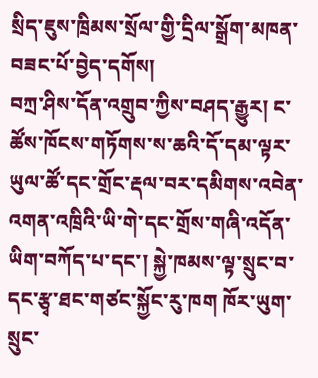སྲིད་ཇུས་ཁྲིམས་སྲོལ་གྱི་དྲིལ་སྒྲོག་མཁན་བཟང་པོ་བྱེད་དགོས།
བཀྲ་ཤིས་དོན་འགྲུབ་ཀྱིས་བཤད་རྒྱུར། ང་ཚོས་ཁོངས་གཏོགས་ས་ཆའི་དོ་དམ་ལྟར་ཡུལ་ཚོ་དང་གྲོང་རྡལ་བར་དམིགས་འབེན་འགན་འཁྲིའི་ཡི་གེ་དང་གྲོས་གཞི་འདོན་ཡིག་བཀོད་པ་དང་། སྐྱེ་ཁམས་ལྟ་སྲུང་བ་དང་རྩྭ་ཐང་གཙང་སྐྱོང་རུ་ཁག ཁོར་ཡུག་སྲུང་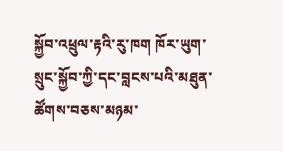སྐྱོབ་འཕྲུལ་རྟའི་རུ་ཁག ཁོར་ཡུག་སྲུང་སྐྱོབ་ཀྱི་དང་བླངས་པའི་མཐུན་ཚོགས་བཅས་མཉམ་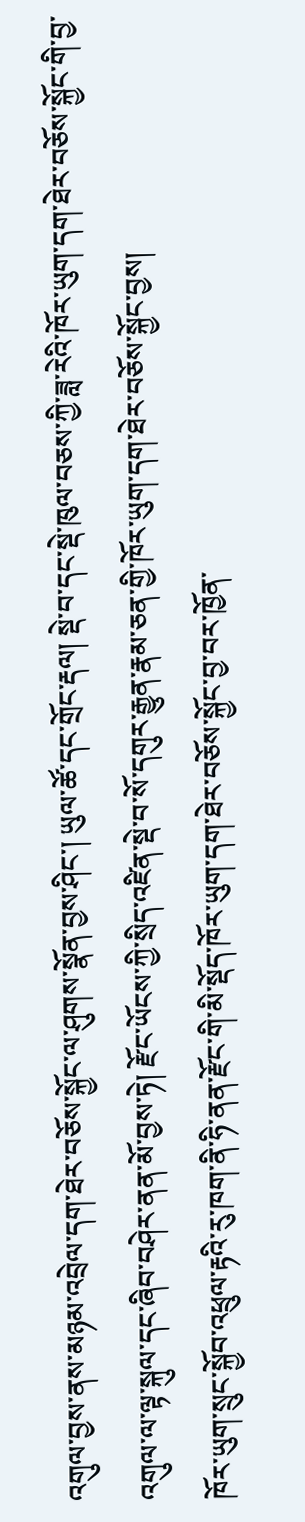འགུལ་བྱས་ནས་མཉམ་འབྲེལ་དག་ཐེར་བཅོས་སྐྱོང་ལ་ཤུགས་སྣོན་བྱས་ཤིང་། ཡུལ་ཚོ་དང་གྲོང་རྡལ། སྡེ་བ་དང་སྡེ་ཁུལ་བཅས་ཀྱི་ཟླ་རེའི་ཁོར་ཡུག་དག་ཐེར་བཅོས་སྐྱོང་གི་བྱ་འགུལ་ལ་ལྟ་སྐུལ་དང་ཞིབ་བཤེར་ནན་མོ་བྱས་ཏེ། རྫོང་ཡོངས་ཀྱི་སྲིད་འཛིན་སྡེ་བ་སོ་དགུར་རྒྱུན་རྣམ་ཅན་གྱི་ཁོར་ཡུག་དག་ཐེར་བཅོས་སྐྱོང་བྱས།
ཁོར་ཡུག་སྲུང་སྐྱོབ་འཕྲུལ་རྟའི་རུ་ཁག་ནི་ཧི་ནན་རྫོང་གི་མི་སྡོད་ཁོར་ཡུག་དག་ཐེར་བཅོས་སྐྱོང་བྱ་བར་ཁྱོན་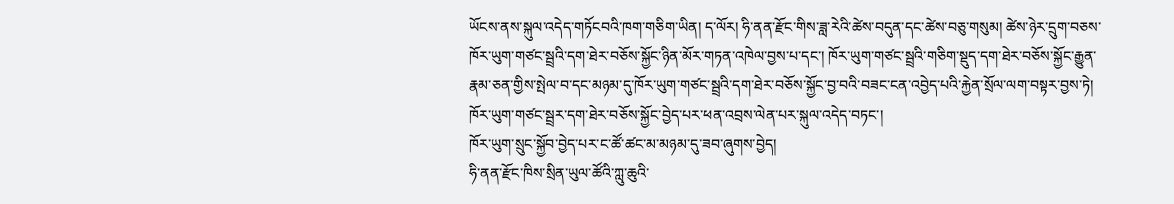ཡོངས་ནས་སྐུལ་འདེད་གཏོངབའི་ཁག་གཅིག་ཡིན། ད་ལོར། ཧི་ནན་རྫོང་གིས་ཟླ་རེའི་ཚེས་བདུན་དང་ཚེས་བཅུ་གསུམ། ཚེས་ཉེར་དྲུག་བཅས་ཁོར་ཡུག་གཙང་སྦྲའི་དག་ཐེར་བཅོས་སྐྱོང་ཉིན་མོར་གཏན་འཁེལ་བྱས་པ་དང་། ཁོར་ཡུག་གཙང་སྦྲའི་གཅིག་སྡུད་དག་ཐེར་བཅོས་སྐྱོང་རྒྱུན་རྣམ་ཅན་གྱིས་སྤེལ་བ་དང་མཉམ་དུ་ཁོར་ཡུག་གཙང་སྦྲའི་དག་ཐེར་བཅོས་སྐྱོང་བྱ་བའི་བཟང་ངན་འབྱེད་པའི་རྐྱེན་སྲོལ་ལག་བསྟར་བྱས་ཏེ། ཁོར་ཡུག་གཙང་སྦྲར་དག་ཐེར་བཅོས་སྐྱོང་བྱེད་པར་ཕན་འབྲས་ལེན་པར་སྐུལ་འདེད་བཏང་།
ཁོར་ཡུག་སྲུང་སྐྱོབ་བྱེད་པར་ང་ཚོ་ཚང་མ་མཉམ་དུ་ཟབ་ཞུགས་བྱེད།
ཧི་ནན་རྫོང་ཁིས་སྲིན་ཡུལ་ཚོའི་ཀླུ་ཆུའི་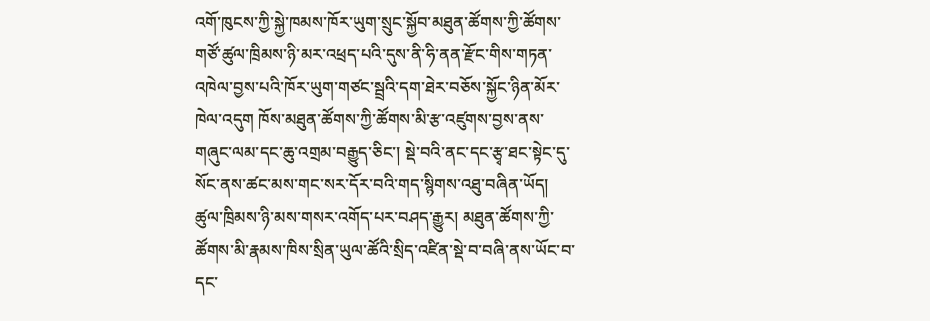འགོ་ཁུངས་ཀྱི་སྐྱེ་ཁམས་ཁོར་ཡུག་སྲུང་སྐྱོབ་མཐུན་ཚོགས་ཀྱི་ཚོགས་གཙོ་ཚུལ་ཁྲིམས་ཉི་མར་འཕྲད་པའི་དུས་ནི་ཧི་ནན་རྫོང་གིས་གཏན་འཁེལ་བྱས་པའི་ཁོར་ཡུག་གཙང་སྦྲའི་དག་ཐེར་བཅོས་སྐྱོང་ཉིན་མོར་ཁེལ་འདུག ཁོས་མཐུན་ཚོགས་ཀྱི་ཚོགས་མི་རྩ་འཛུགས་བྱས་ནས་གཞུང་ལམ་དང་ཆུ་འགྲམ་བརྒྱུད་ཅིང་། སྡེ་བའི་ནང་དང་རྩྭ་ཐང་སྟེང་དུ་སོང་ནས་ཚང་མས་གང་སར་དོར་བའི་གད་སྙིགས་འཐུ་བཞིན་ཡོད།
ཚུལ་ཁྲིམས་ཉི་མས་གསར་འགོད་པར་བཤད་རྒྱུར། མཐུན་ཚོགས་ཀྱི་ཚོགས་མི་རྣམས་ཁིས་སྲིན་ཡུལ་ཚོའི་སྲིད་འཛིན་སྡེ་བ་བཞི་ནས་ཡོང་བ་དང་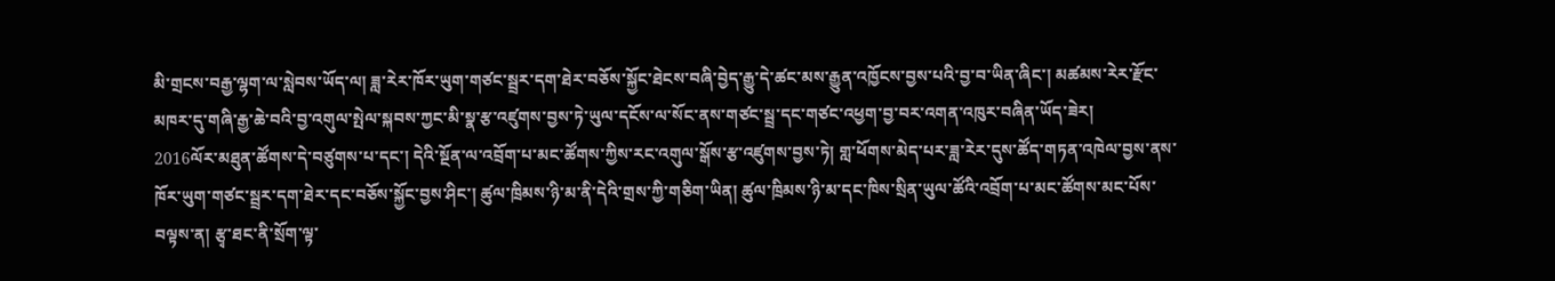མི་གྲངས་བརྒྱ་ལྷག་ལ་སླེབས་ཡོད་ལ། ཟླ་རེར་ཁོར་ཡུག་གཙང་སྦྲར་དག་ཐེར་བཅོས་སྐྱོང་ཐེངས་བཞི་བྱེད་རྒྱུ་དེ་ཚང་མས་རྒྱུན་འཁྱོངས་བྱས་པའི་བྱ་བ་ཡིན་ཞིང་། མཚམས་རེར་རྫོང་མཁར་དུ་གཞི་རྒྱ་ཆེ་བའི་བྱ་འགུལ་སྤེལ་སྐབས་ཀྱང་མི་སྣ་རྩ་འཛུགས་བྱས་ཏེ་ཡུལ་དངོས་ལ་སོང་ནས་གཙང་སྦྲ་དང་གཙང་འཕྱག་བྱ་བར་འགན་འཁུར་བཞིན་ཡོད་ཟེར།
2016ལོར་མཐུན་ཚོགས་དེ་བཙུགས་པ་དང་། དེའི་སྔོན་ལ་འབྲོག་པ་མང་ཚོགས་ཀྱིས་རང་འགུལ་སྒོས་རྩ་འཛུགས་བྱས་ཏེ། གླ་ཕོགས་མེད་པར་ཟླ་རེར་དུས་ཚོད་གཏན་འཁེལ་བྱས་ནས་ཁོར་ཡུག་གཙང་སྦྲར་དག་ཐེར་དང་བཅོས་སྐྱོང་བྱས་ཤིང་། ཚུལ་ཁྲིམས་ཉི་མ་ནི་དེའི་གྲས་ཀྱི་གཅིག་ཡིན། ཚུལ་ཁྲིམས་ཉི་མ་དང་ཁིས་སྲིན་ཡུལ་ཚོའི་འབྲོག་པ་མང་ཚོགས་མང་པོས་བལྟས་ན། རྩྭ་ཐང་ནི་སྲོག་ལྟ་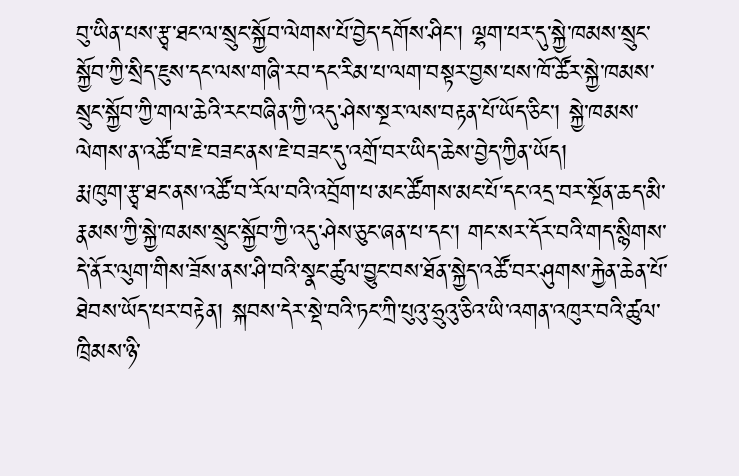བུ་ཡིན་པས་རྩྭ་ཐང་ལ་སྲུང་སྐྱོབ་ལེགས་པོ་བྱེད་དགོས་ཤིང་། ལྷག་པར་དུ་སྐྱེ་ཁམས་སྲུང་སྐྱོབ་ཀྱི་སྲིད་ཇུས་དང་ལས་གཞི་རབ་དང་རིམ་པ་ལག་བསྟར་བྱས་པས་ཁོ་ཚོར་སྐྱེ་ཁམས་སྲུང་སྐྱོབ་ཀྱི་གལ་ཆེའི་རང་བཞིན་ཀྱི་འདུ་ཤེས་སྔར་ལས་བརྟན་པོ་ཡོད་ཅིང་། སྐྱེ་ཁམས་ལེགས་ན་འཚོ་བ་ཇེ་བཟང་ནས་ཇེ་བཟང་དུ་འགྲོ་བར་ཡིད་ཆེས་བྱེད་ཀྱིན་ཡོད།
རྨ་ཁུག་རྩྭ་ཐང་ནས་འཚོ་བ་རོལ་བའི་འབྲོག་པ་མང་ཚོགས་མང་པོ་དང་འདྲ་བར་སྔོན་ཆད་མི་རྣམས་ཀྱི་སྐྱེ་ཁམས་སྲུང་སྐྱོབ་ཀྱི་འདུ་ཤེས་ཅུང་ཞན་པ་དང་། གང་སར་དོར་བའི་གད་སྙིགས་དེ་ནོར་ལུག་གིས་ཟོས་ནས་ཤི་བའི་སྣང་ཚུལ་བྱུང་བས་ཐོན་སྐྱེད་འཚོ་བར་ཤུགས་རྐྱེན་ཆེན་པོ་ཐེབས་ཡོད་པར་བརྟེན། སྐབས་དེར་སྡེ་བའི་ཏང་ཀྲི་པུའུ་ཧྲུའུ་ཅིའ་ཡི་འགན་འཁུར་བའི་ཚུལ་ཁྲིམས་ཉི་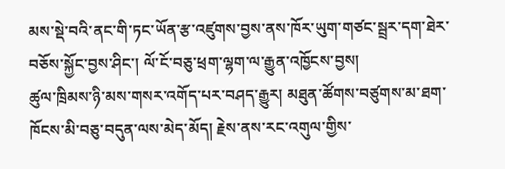མས་སྡེ་བའི་ནང་གི་ཏང་ཡོན་རྩ་འཛུགས་བྱས་ནས་ཁོར་ཡུག་གཙང་སྦྲར་དག་ཐེར་བཅོས་སྐྱོང་བྱས་ཤིང་། ལོ་ངོ་བཅུ་ཕྲག་ལྷག་ལ་རྒྱུན་འཁྱོངས་བྱས།
ཚུལ་ཁྲིམས་ཉི་མས་གསར་འགོད་པར་བཤད་རྒྱུར། མཐུན་ཚོགས་བཙུགས་མ་ཐག་ཁོངས་མི་བཅུ་བདུན་ལས་མེད་མོད། རྗེས་ནས་རང་འགུལ་གྱིས་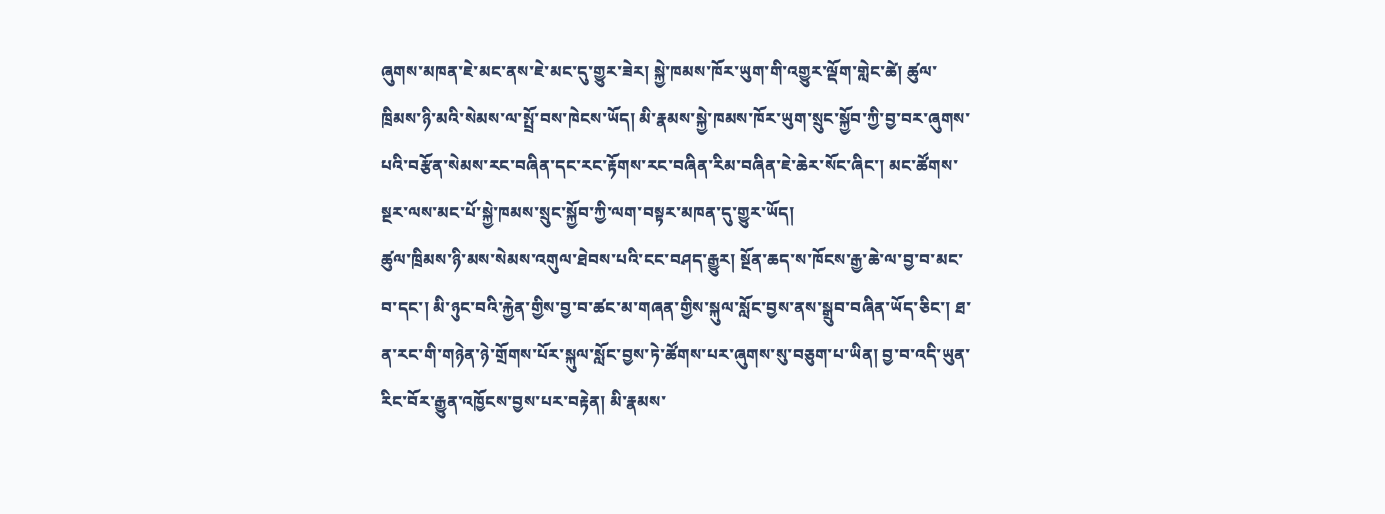ཞུགས་མཁན་ཇེ་མང་ནས་ཇེ་མང་དུ་གྱུར་ཟེར། སྐྱེ་ཁམས་ཁོར་ཡུག་གི་འགྱུར་ལྡོག་གླེང་ཚེ། ཚུལ་ཁྲིམས་ཉི་མའི་སེམས་ལ་སྤྲོ་བས་ཁེངས་ཡོད། མི་རྣམས་སྐྱེ་ཁམས་ཁོར་ཡུག་སྲུང་སྐྱོབ་ཀྱི་བྱ་བར་ཞུགས་པའི་བརྩོན་སེམས་རང་བཞིན་དང་རང་རྟོགས་རང་བཞིན་རིམ་བཞིན་ཇེ་ཆེར་སོང་ཞིང་། མང་ཚོགས་སྔར་ལས་མང་པོ་སྐྱེ་ཁམས་སྲུང་སྐྱོབ་ཀྱི་ལག་བསྟར་མཁན་དུ་གྱུར་ཡོད།
ཚུལ་ཁྲིམས་ཉི་མས་སེམས་འགུལ་ཐེབས་པའི་ངང་བཤད་རྒྱུར། སྔོན་ཆད་ས་ཁོངས་རྒྱ་ཆེ་ལ་བྱ་བ་མང་བ་དང་། མི་ཉུང་བའི་རྐྱེན་གྱིས་བྱ་བ་ཚང་མ་གཞན་གྱིས་སྐུལ་སློང་བྱས་ནས་སྒྲུབ་བཞིན་ཡོད་ཅིང་། ཐ་ན་རང་གི་གཉེན་ཉེ་གྲོགས་པོར་སྐུལ་སློང་བྱས་ཏེ་ཚོགས་པར་ཞུགས་སུ་བཅུག་པ་ཡིན། བྱ་བ་འདི་ཡུན་རིང་བོར་རྒྱུན་འཁྱོངས་བྱས་པར་བརྟེན། མི་རྣམས་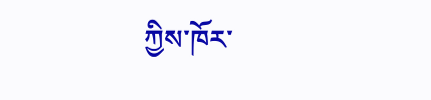ཀྱིས་ཁོར་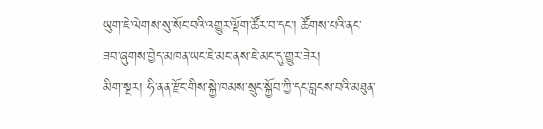ཡུག་ཇེ་ལེགས་སུ་སོང་བའི་འགྱུར་ལྡོག་ཚོར་བ་དང་། ཚོགས་པའི་ནང་ཟབ་ཞུགས་བྱེད་མཁན་ཡང་ཇེ་མང་ནས་ཇེ་མང་དུ་གྱུར་ཟེར།
མིག་སྔར། ཧི་ནན་རྫོང་གིས་སྐྱེ་ཁམས་སྲུང་སྐྱོབ་ཀྱི་དང་བླངས་བའི་མཐུན་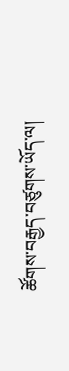ཚོགས་བརྒྱད་བཙུགས་ཡོད་ལ།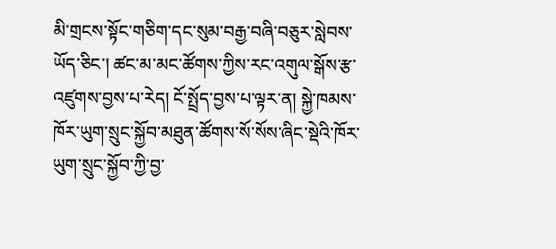མི་གྲངས་སྟོང་གཅིག་དང་སུམ་བརྒྱ་བཞི་བཅུར་སླེབས་ཡོད་ཅིང་། ཚང་མ་མང་ཚོགས་ཀྱིས་རང་འགུལ་སྒོས་རྩ་འཛུགས་བྱས་པ་རེད། ངོ་སྤྲོད་བྱས་པ་ལྟར་ན། སྐྱེ་ཁམས་ཁོར་ཡུག་སྲུང་སྐྱོབ་མཐུན་ཚོགས་སོ་སོས་ཞིང་སྡེའི་ཁོར་ཡུག་སྲུང་སྐྱོབ་ཀྱི་བྱ་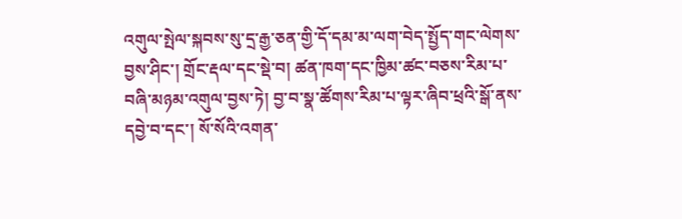འགུལ་སྤེལ་སྐབས་སུ་དྲ་རྒྱ་ཅན་གྱི་དོ་དམ་མ་ལག་བེད་སྤྱོད་གང་ལེགས་བྱས་ཤིང་། གྲོང་རྡལ་དང་སྡེ་བ། ཚན་ཁག་དང་ཁྱིམ་ཚང་བཅས་རིམ་པ་བཞི་མཉམ་འགུལ་བྱས་ཏེ། བྱ་བ་སྣ་ཚོགས་རིམ་པ་ལྟར་ཞིབ་ཕྲའི་སྒོ་ནས་དབྱེ་བ་དང་། སོ་སོའི་འགན་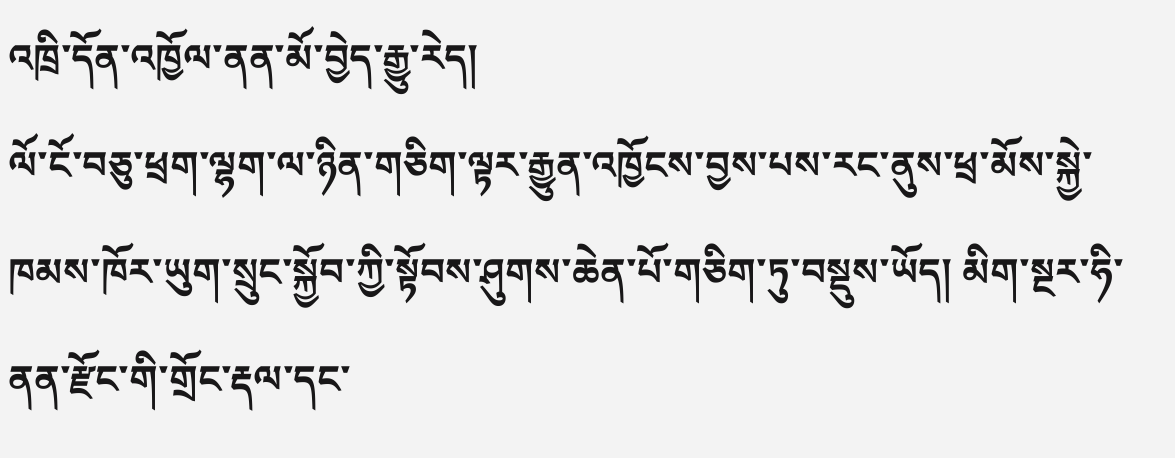འཁྲི་དོན་འཁྱོལ་ནན་མོ་བྱེད་རྒྱུ་རེད།
ལོ་ངོ་བཅུ་ཕྲག་ལྷག་ལ་ཉིན་གཅིག་ལྟར་རྒྱུན་འཁྱོངས་བྱས་པས་རང་ནུས་ཕྲ་མོས་སྐྱེ་ཁམས་ཁོར་ཡུག་སྲུང་སྐྱོབ་ཀྱི་སྟོབས་ཤུགས་ཆེན་པོ་གཅིག་ཏུ་བསྡུས་ཡོད། མིག་སྔར་ཧི་ནན་རྫོང་གི་གྲོང་རྡལ་དང་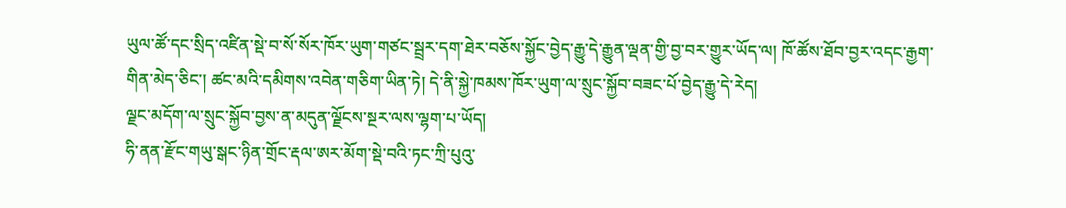ཡུལ་ཚོ་དང་སྲིད་འཛིན་སྡེ་བ་སོ་སོར་ཁོར་ཡུག་གཙང་སྦྲར་དག་ཐེར་བཅོས་སྐྱོང་བྱེད་རྒྱུ་དེ་རྒྱུན་ལྡན་གྱི་བྱ་བར་གྱུར་ཡོད་ལ། ཁོ་ཚོས་ཐོབ་བྱར་འདང་རྒྱག་གིན་མེད་ཅིང་། ཚང་མའི་དམིགས་འབེན་གཅིག་ཡིན་ཏེ། དེ་ནི་སྐྱེ་ཁམས་ཁོར་ཡུག་ལ་སྲུང་སྐྱོབ་བཟང་པོ་བྱེད་རྒྱུ་དེ་རེད།
ལྗང་མདོག་ལ་སྲུང་སྐྱོབ་བྱས་ན་མདུན་ལྗོངས་སྔར་ལས་ལྷག་པ་ཡོད།
ཧི་ནན་རྫོང་གཡུ་སྒང་ཉིན་གྲོང་རྡལ་ཨར་མོག་སྡེ་བའི་ཏང་ཀྲི་པུའུ་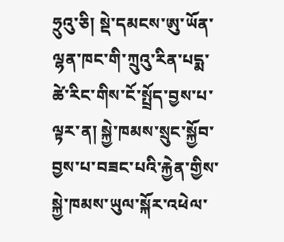ཧྲུའུ་ཅི། སྡེ་དམངས་ཨུ་ཡོན་ལྷན་ཁང་གི་ཀྲུའུ་རིན་པདྨ་ཚེ་རིང་གིས་ངོ་སྤྲོད་བྱས་པ་ལྟར་ན། སྐྱེ་ཁམས་སྲུང་སྐྱོབ་བྱས་པ་བཟང་པའི་རྐྱེན་གྱིས་སྐྱེ་ཁམས་ཡུལ་སྐོར་འཕེལ་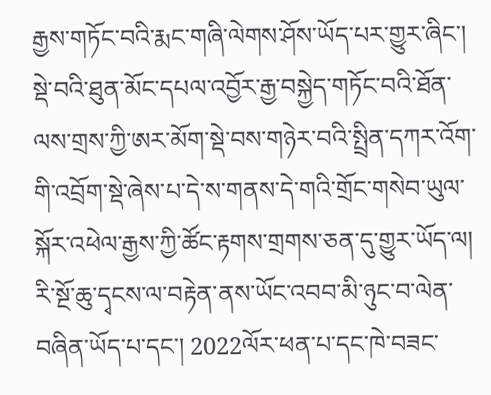རྒྱས་གཏོང་བའི་རྨང་གཞི་ལེགས་ཤོས་ཡོད་པར་གྱུར་ཞིང་། སྡེ་བའི་ཐུན་མོང་དཔལ་འབྱོར་རྒྱ་བསྐྱེད་གཏོང་བའི་ཐོན་ལས་གྲས་ཀྱི་ཨར་མོག་སྡེ་བས་གཉེར་བའི་སྤྲིན་དཀར་འོག་གི་འབྲོག་སྡེ་ཞེས་པ་དེ་ས་གནས་དེ་གའི་གྲོང་གསེབ་ཡུལ་སྐོར་འཕེལ་རྒྱས་ཀྱི་ཚོང་རྟགས་གྲགས་ཅན་དུ་གྱུར་ཡོད་ལ། རི་སྔོ་ཆུ་དྭངས་ལ་བརྟེན་ནས་ཡོང་འབབ་མི་ཉུང་བ་ལེན་བཞིན་ཡོད་པ་དང་། 2022ལོར་ཕན་པ་དང་ཁེ་བཟང་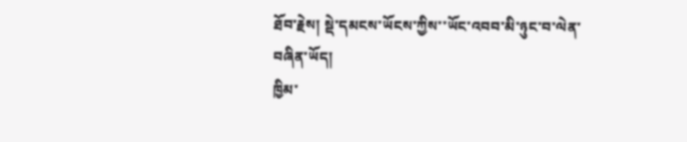ཐོབ་རྗེས། སྡེ་དམངས་ཡོངས་ཀྱིས་་ཡོང་འབབ་མི་ཉུང་བ་ལེན་བཞིན་ཡོད།
ཁྱིམ་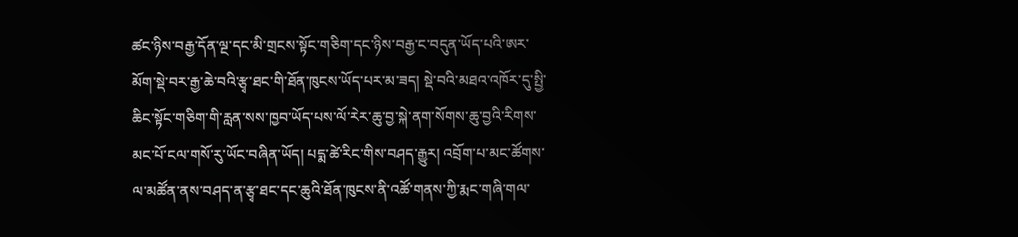ཚང་ཉིས་བརྒྱ་དོན་ལྔ་དང་མི་གྲངས་སྟོང་གཅིག་དང་ཉིས་བརྒྱ་ང་བདུན་ཡོད་པའི་ཨར་མོག་སྡེ་བར་རྒྱ་ཆེ་བའི་རྩྭ་ཐང་གི་ཐོན་ཁུངས་ཡོད་པར་མ་ཟད། སྡེ་བའི་མཐའ་འཁོར་དུ་སྤྱི་ཆིང་སྟོང་གཅིག་གི་རླན་སས་ཁྱབ་ཡོད་པས་ལོ་རེར་ཆུ་བྱ་སྐེ་ནག་སོགས་ཆུ་བྱའི་རིགས་མང་པོ་ངལ་གསོ་རུ་ཡོང་བཞིན་ཡོད། པདྨ་ཚེ་རིང་གིས་བཤད་རྒྱུར། འབྲོག་པ་མང་ཚོགས་ལ་མཚོན་ནས་བཤད་ན་རྩྭ་ཐང་དང་ཆུའི་ཐོན་ཁུངས་ནི་འཚོ་གནས་ཀྱི་རྨང་གཞི་གལ་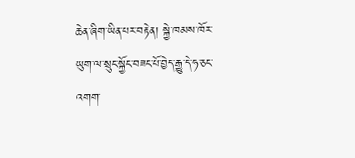ཆེན་ཞིག་ཡིན་པར་བརྟེན། སྐྱེ་ཁམས་ཁོར་ཡུག་ལ་སྲུང་སྐྱོང་བཟང་པོ་བྱེད་རྒྱུ་དེ་ཧ་ཅང་འགག་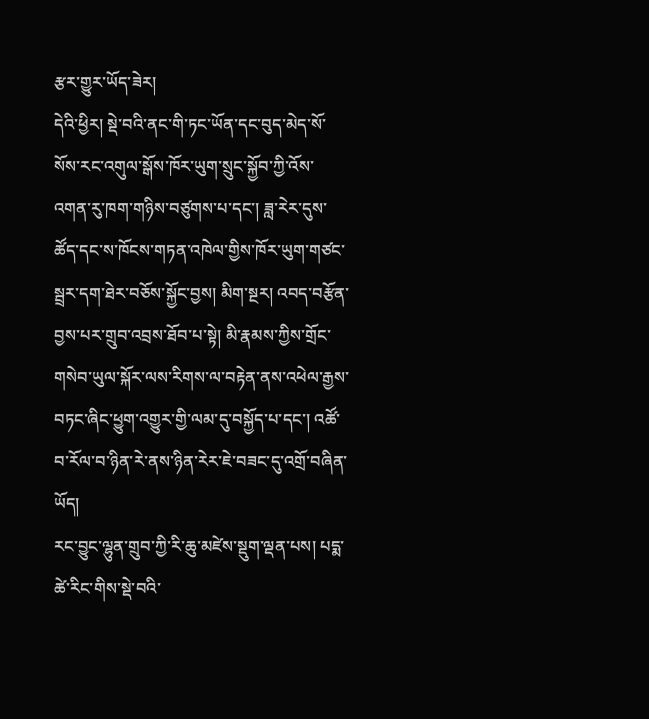རྩར་གྱུར་ཡོད་ཟེར།
དེའི་ཕྱིར། སྡེ་བའི་ནང་གི་ཏང་ཡོན་དང་བུད་མེད་སོ་སོས་རང་འགུལ་སྒོས་ཁོར་ཡུག་སྲུང་སྐྱོབ་ཀྱི་འོས་འགན་རུ་ཁག་གཉིས་བཙུགས་པ་དང་། ཟླ་རེར་དུས་ཚོད་དང་ས་ཁོངས་གཏན་འཁེལ་གྱིས་ཁོར་ཡུག་གཙང་སྦྲར་དག་ཐེར་བཅོས་སྐྱོང་བྱས། མིག་སྔར། འབད་བརྩོན་བྱས་པར་གྲུབ་འབྲས་ཐོབ་པ་སྟེ། མི་རྣམས་ཀྱིས་གྲོང་གསེབ་ཡུལ་སྐོར་ལས་རིགས་ལ་བརྟེན་ནས་འཕེལ་རྒྱས་བཏང་ཞིང་ཕྱུག་འགྱུར་གྱི་ལམ་དུ་བསྐྱོད་པ་དང་། འཚོ་བ་རོལ་བ་ཉིན་རེ་ནས་ཉིན་རེར་ཇེ་བཟང་དུ་འགྲོ་བཞིན་ཡོད།
རང་བྱུང་ལྷུན་གྲུབ་ཀྱི་རི་ཆུ་མཛེས་སྡུག་ལྡན་པས། པདྨ་ཚེ་རིང་གིས་སྡེ་བའི་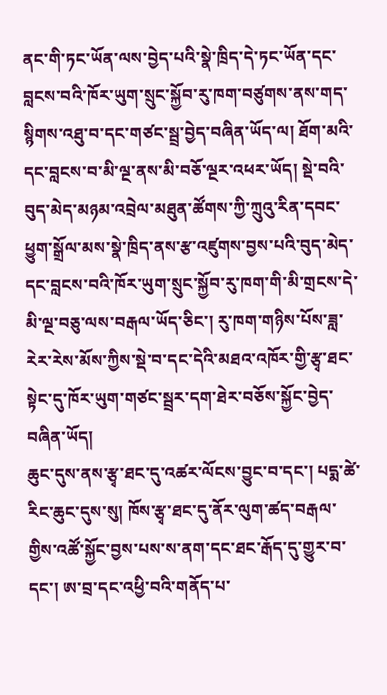ནང་གི་ཏང་ཡོན་ལས་བྱེད་པའི་སྣེ་ཁྲིད་དེ་ཏང་ཡོན་དང་བླངས་བའི་ཁོར་ཡུག་སྲུང་སྐྱོབ་རུ་ཁག་བཙུགས་ནས་གད་སྙིགས་འཐུ་བ་དང་གཙང་སྦྲ་བྱེད་བཞིན་ཡོད་ལ། ཐོག་མའི་དང་བླངས་བ་མི་ལྔ་ནས་མི་བཅོ་ལྔར་འཕར་ཡོད། སྡེ་བའི་བུད་མེད་མཉམ་འབྲེལ་མཐུན་ཚོགས་ཀྱི་ཀྲུའུ་རིན་དབང་ཕྱུག་སྒྲོལ་མས་སྣེ་ཁྲིད་ནས་རྩ་འཛུགས་བྱས་པའི་བུད་མེད་དང་བླངས་བའི་ཁོར་ཡུག་སྲུང་སྐྱོབ་རུ་ཁག་གི་མི་གྲངས་དེ་མི་ལྔ་བཅུ་ལས་བརྒལ་ཡོད་ཅིང་། རུ་ཁག་གཉིས་པོས་ཟླ་རེར་རེས་མོས་ཀྱིས་སྡེ་བ་དང་དེའི་མཐའ་འཁོར་གྱི་རྩྭ་ཐང་སྟེང་དུ་ཁོར་ཡུག་གཙང་སྦྲར་དག་ཐེར་བཅོས་སྐྱོང་བྱེད་བཞིན་ཡོད།
ཆུང་དུས་ནས་རྩྭ་ཐང་དུ་འཚར་ལོངས་བྱུང་བ་དང་། པདྨ་ཚེ་རིང་ཆུང་དུས་སུ། ཁོས་རྩྭ་ཐང་དུ་ནོར་ལུག་ཚད་བརྒལ་གྱིས་འཚོ་སྐྱོང་བྱས་པས་ས་ནག་དང་ཐང་རྒོད་དུ་གྱུར་བ་དང་། ཨ་བྲ་དང་འཕྱི་བའི་གནོད་པ་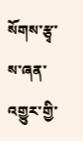སོགས་རྩྭ་ས་ཞན་འགྱུར་གྱི་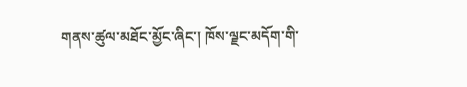གནས་ཚུལ་མཐོང་མྱོང་ཞིང་། ཁོས་ལྗང་མདོག་གི་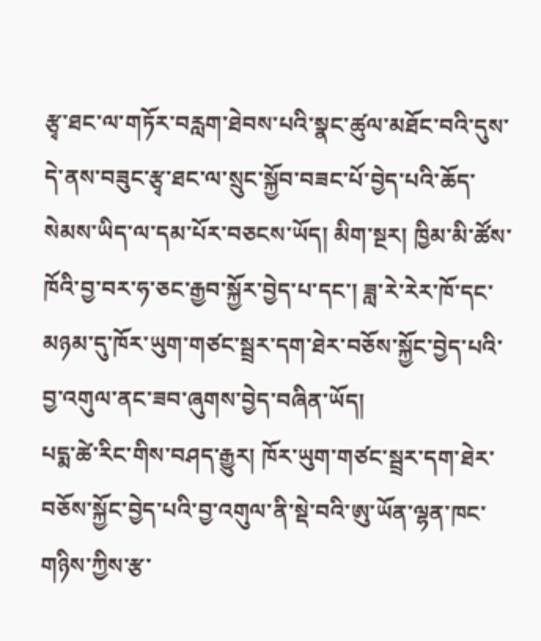རྩྭ་ཐང་ལ་གཏོར་བརླག་ཐེབས་པའི་སྣང་ཚུལ་མཐོང་བའི་དུས་དེ་ནས་བཟུང་རྩྭ་ཐང་ལ་སྲུང་སྐྱོབ་བཟང་པོ་བྱེད་པའི་ཆོད་སེམས་ཡིད་ལ་དམ་པོར་བཅངས་ཡོད། མིག་སྔར། ཁྱིམ་མི་ཚོས་ཁོའི་བྱ་བར་ཧ་ཅང་རྒྱབ་སྐྱོར་བྱེད་པ་དང་། ཟླ་རེ་རེར་ཁོ་དང་མཉམ་དུ་ཁོར་ཡུག་གཙང་སྦྲར་དག་ཐེར་བཅོས་སྐྱོང་བྱེད་པའི་བྱ་འགུལ་ནང་ཟབ་ཞུགས་བྱེད་བཞིན་ཡོད།
པདྨ་ཚེ་རིང་གིས་བཤད་རྒྱུར། ཁོར་ཡུག་གཙང་སྦྲར་དག་ཐེར་བཅོས་སྐྱོང་བྱེད་པའི་བྱ་འགུལ་ནི་སྡེ་བའི་ཨུ་ཡོན་ལྷན་ཁང་གཉིས་ཀྱིས་རྩ་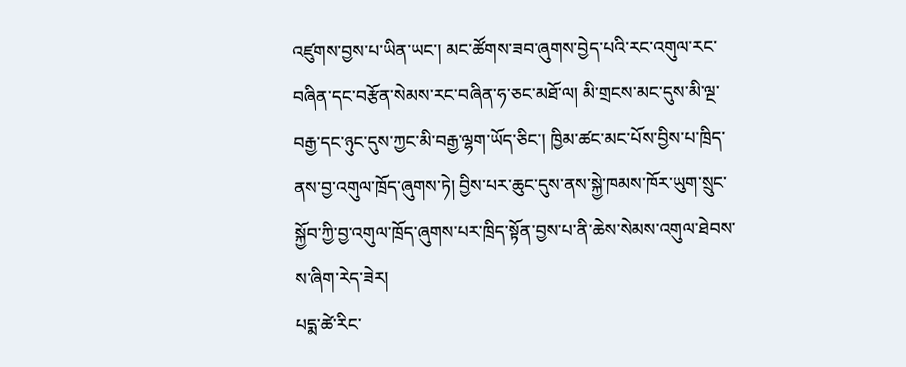འཛུགས་བྱས་པ་ཡིན་ཡང་། མང་ཚོགས་ཟབ་ཞུགས་བྱེད་པའི་རང་འགུལ་རང་བཞིན་དང་བརྩོན་སེམས་རང་བཞིན་ཧ་ཅང་མཐོ་ལ། མི་གྲངས་མང་དུས་མི་ལྔ་བརྒྱ་དང་ཉུང་དུས་ཀྱང་མི་བརྒྱ་ལྷག་ཡོད་ཅིང་། ཁྱིམ་ཚང་མང་པོས་བྱིས་པ་ཁྲིད་ནས་བྱ་འགུལ་ཁྲོད་ཞུགས་ཏེ། བྱིས་པར་ཆུང་དུས་ནས་སྐྱེ་ཁམས་ཁོར་ཡུག་སྲུང་སྐྱོབ་ཀྱི་བྱ་འགུལ་ཁྲོད་ཞུགས་པར་ཁྲིད་སྟོན་བྱས་པ་ནི་ཆེས་སེམས་འགུལ་ཐེབས་ས་ཞིག་རེད་ཟེར།
པདྨ་ཚེ་རིང་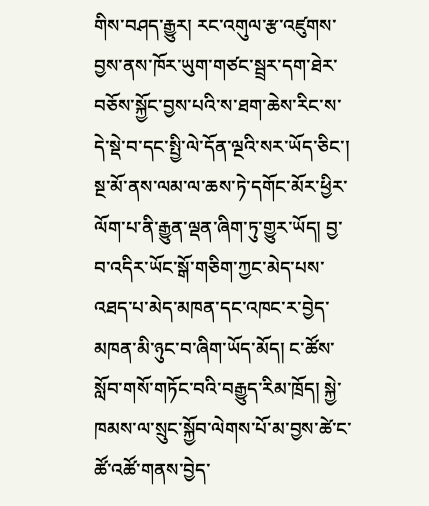གིས་བཤད་རྒྱུར། རང་འགུལ་རྩ་འཛུགས་བྱས་ནས་ཁོར་ཡུག་གཙང་སྦྲར་དག་ཐེར་བཅོས་སྐྱོང་བྱས་པའི་ས་ཐག་ཆེས་རིང་ས་དེ་སྡེ་བ་དང་སྤྱི་ལེ་དོན་ལྔའི་སར་ཡོད་ཅིང་། སྔ་མོ་ནས་ལམ་ལ་ཆས་ཏེ་དགོང་མོར་ཕྱིར་ལོག་པ་ནི་རྒྱུན་ལྡན་ཞིག་ཏུ་གྱུར་ཡོད། བྱ་བ་འདིར་ཡོང་སྒོ་གཅིག་ཀྱང་མེད་པས་འཐད་པ་མེད་མཁན་དང་འཁང་ར་བྱེད་མཁན་མི་ཉུང་བ་ཞིག་ཡོད་མོད། ང་ཚོས་སློབ་གསོ་གཏོང་བའི་བརྒྱུད་རིམ་ཁྲོད། སྐྱེ་ཁམས་ལ་སྲུང་སྐྱོབ་ལེགས་པོ་མ་བྱས་ཚེ་ང་ཚོ་འཚོ་གནས་བྱེད་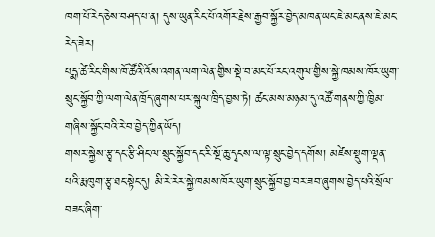ཁག་པོ་རེད་ཅེས་བཤད་པ་ན། དུས་ཡུན་རིང་པོ་འགོར་རྗེས་རྒྱབ་སྐྱོར་བྱེད་མཁན་ཡང་ཇེ་མང་ནས་ཇེ་མང་རེད་ཟེར།
པདྨ་ཚེ་རིང་གིས་ཁོ་ཚོའི་འོས་འགན་ལག་ལེན་གྱིས་སྡེ་བ་མང་པོ་རང་འགུལ་གྱིས་སྐྱེ་ཁམས་ཁོར་ཡུག་སྲུང་སྐྱོབ་ཀྱི་ལག་ལེན་ཁྲོད་ཞུགས་པར་སྐུལ་ཁྲིད་བྱས་ཏེ། ཚང་མས་མཉམ་དུ་འཚོ་གནས་ཀྱི་ཁྱིམ་གཞིས་སྐྱོང་བའི་རེ་བ་བྱེད་ཀྱིན་ཡོད།
གསར་སྐྱེས་རྩྭ་དང་རྩི་ཤིང་ལ་སྲུང་སྐྱོབ་དང་རི་སྔོ་ཆུ་དྭངས་ལ་ལྟ་སྲུང་བྱེད་དགོས། མཛེས་སྡུག་ལྡན་པའི་རྨ་ཁུག་རྩྭ་ཐང་སྟེང་དུ། མི་རེ་རེར་སྐྱེ་ཁམས་ཁོར་ཡུག་སྲུང་སྐྱོབ་བྱ་བར་ཟབ་ཞུགས་བྱེད་པའི་སྲོལ་བཟང་ཞིག་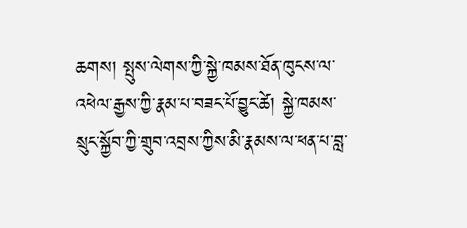ཆགས། སྤུས་ལེགས་ཀྱི་སྐྱེ་ཁམས་ཐོན་ཁུངས་ལ་འཕེལ་རྒྱས་ཀྱི་རྣམ་པ་བཟང་པོ་བྱུང་ཚེ། སྐྱེ་ཁམས་སྲུང་སྐྱོབ་ཀྱི་གྲུབ་འབྲས་ཀྱིས་མི་རྣམས་ལ་ཕན་པ་བླ་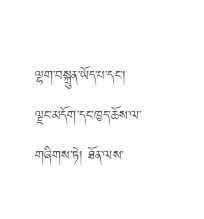ལྷག་བསྐྲུན་ཡོད་པ་དང་། ལྗང་མདོག་དང་ཁྱད་ཆོས་ལ་གཞིགས་ཏེ། ཐོན་ལས་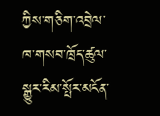ཀྱིས་གཅིག་འབྲེལ་ཁ་གསབ་ཁྲོད་ཚུལ་སྒྱུར་རིམ་སྤོར་མངོན་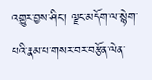འགྱུར་བྱས་ཤིང་། ལྗང་མདོག་ལ་སྙེག་པའི་རྣམ་པ་གསར་བར་བརྩོན་ལེན་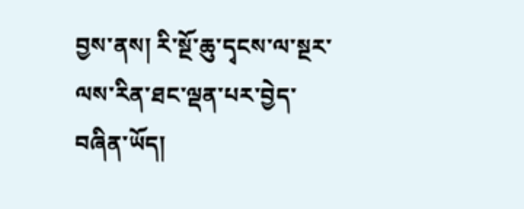བྱས་ནས། རི་སྔོ་ཆུ་དྭངས་ལ་སྔར་ལས་རིན་ཐང་ལྡན་པར་བྱེད་བཞིན་ཡོད།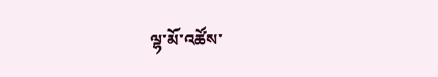ལྷ་མོ་འཚོས་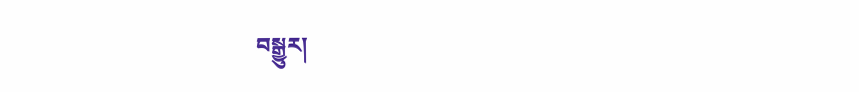བསྒྱུར།